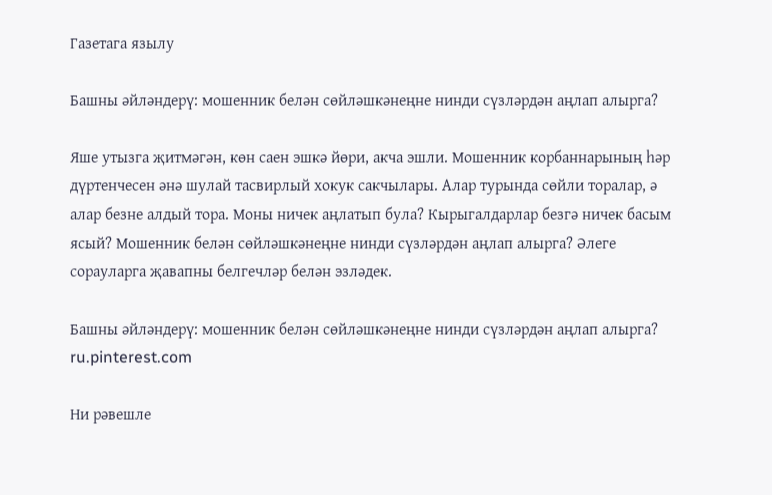Газетага язылу

Башны әйләндерү: мошенник белән сөйләшкәнеңне нинди сүзләрдән аңлап алырга?

Яше утызга җитмәгән, көн саен эшкә йөри, акча эшли. Мошенник корбаннарының һәр дүртенчесен әнә шулай тасвирлый хокук сакчылары. Алар турында сөйли торалар, ә алар безне алдый тора. Моны ничек аңлатып була? Кырыгалдарлар безгә ничек басым ясый? Мошенник белән сөйләшкәнеңне нинди сүзләрдән аңлап алырга? Әлеге сорауларга җавапны белгечләр белән эзләдек.

Башны әйләндерү: мошенник белән сөйләшкәнеңне нинди сүзләрдән аңлап алырга?
ru.pinterest.com

Ни рәвешле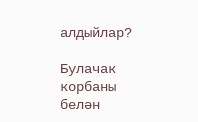алдыйлар?

Булачак корбаны белән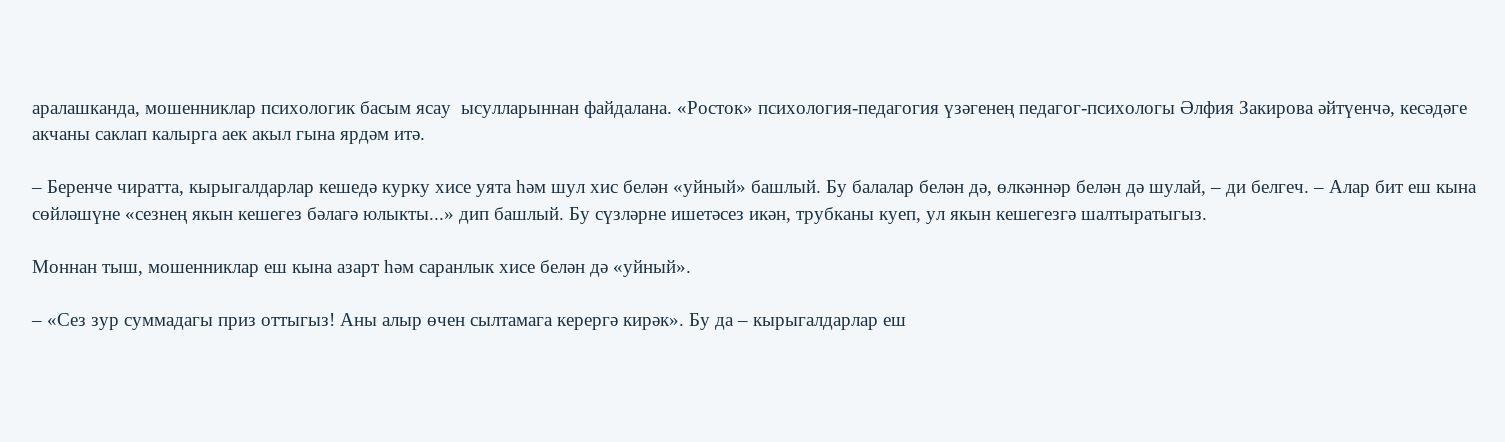аралашканда, мошенниклар психологик басым ясау  ысулларыннан файдалана. «Росток» психология-педагогия үзәгенең педагог-психологы Әлфия Закирова әйтүенчә, кесәдәге акчаны саклап калырга аек акыл гына ярдәм итә.

– Беренче чиратта, кырыгалдарлар кешедә курку хисе уята һәм шул хис белән «уйный» башлый. Бу балалар белән дә, өлкәннәр белән дә шулай, – ди белгеч. – Алар бит еш кына сөйләшүне «сезнең якын кешегез бәлагә юлыкты...» дип башлый. Бу сүзләрне ишетәсез икән, трубканы куеп, ул якын кешегезгә шалтыратыгыз.

Моннан тыш, мошенниклар еш кына азарт һәм саранлык хисе белән дә «уйный».

– «Сез зур суммадагы приз оттыгыз! Аны алыр өчен сылтамага керергә кирәк». Бу да – кырыгалдарлар еш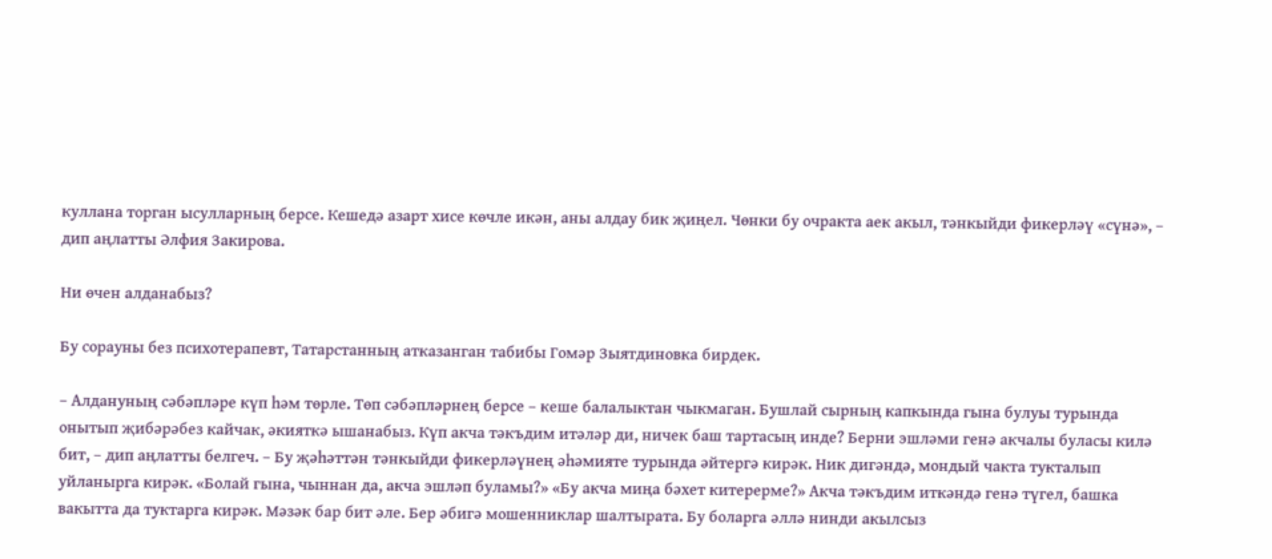куллана торган ысулларның берсе. Кешедә азарт хисе көчле икән, аны алдау бик җиңел. Чөнки бу очракта аек акыл, тәнкыйди фикерләү «сүнә», – дип аңлатты Әлфия Закирова.

Ни өчен алданабыз?

Бу сорауны без психотерапевт, Татарстанның атказанган табибы Гомәр Зыятдиновка бирдек.

– Алдануның сәбәпләре күп һәм төрле. Төп сәбәпләрнең берсе – кеше балалыктан чыкмаган. Бушлай сырның капкында гына булуы турында онытып җибәрәбез кайчак, әкияткә ышанабыз. Күп акча тәкъдим итәләр ди, ничек баш тартасың инде? Берни эшләми генә акчалы буласы килә бит, – дип аңлатты белгеч. – Бу җәһәттән тәнкыйди фикерләүнең әһәмияте турында әйтергә кирәк. Ник дигәндә, мондый чакта тукталып уйланырга кирәк. «Болай гына, чыннан да, акча эшләп буламы?» «Бу акча миңа бәхет китерерме?» Акча тәкъдим иткәндә генә түгел, башка вакытта да туктарга кирәк. Мәзәк бар бит әле. Бер әбигә мошенниклар шалтырата. Бу боларга әллә нинди акылсыз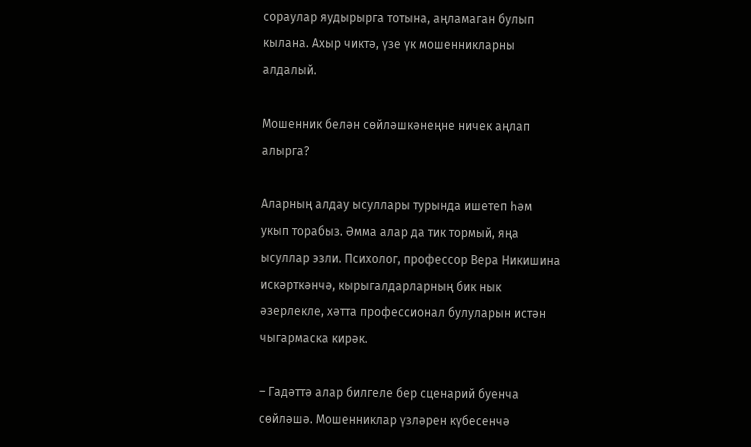сораулар яудырырга тотына, аңламаган булып кылана. Ахыр чиктә, үзе үк мошенникларны алдалый.

Мошенник белән сөйләшкәнеңне ничек аңлап алырга?

Аларның алдау ысуллары турында ишетеп һәм укып торабыз. Әмма алар да тик тормый, яңа ысуллар эзли. Психолог, профессор Вера Никишина искәрткәнчә, кырыгалдарларның бик нык әзерлекле, хәтта профессионал булуларын истән чыгармаска кирәк.

– Гадәттә алар билгеле бер сценарий буенча сөйләшә. Мошенниклар үзләрен күбесенчә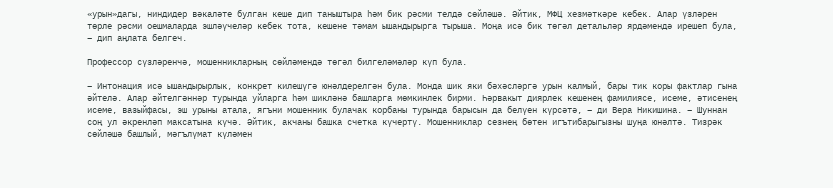«урын»дагы, ниндидер вәкаләте булган кеше дип таныштыра һәм бик рәсми телдә сөйләшә. Әйтик, МФЦ хезмәткәре кебек. Алар үзләрен төрле рәсми оешмаларда эшләүчеләр кебек тота, кешене тәмам ышандырырга тырыша. Моңа исә бик төгәл детальләр ярдәмендә ирешеп була, – дип аңлата белгеч.

Профессор сүзләренчә, мошенникларның сөйләмендә төгәл билгеләмәләр күп була.

– Интонация исә ышандырырлык, конкрет килешүгә юнәлдерелгән була. Монда шик яки бәхәсләргә урын калмый, бары тик коры фактлар гына әйтелә. Алар әйтелгәннәр турында уйларга һәм шикләнә башларга мөмкинлек бирми. Һәрвакыт диярлек кешенең фамилиясе, исеме, әтисенең исеме, вазыйфасы, эш урыны атала, ягъни мошенник булачак корбаны турында барысын да белүен күрсәтә, – ди Вера Никишина. – Шуннан соң ул әкренләп максатына күчә. Әйтик, акчаны башка счетка күчертү. Мошенниклар сезнең бөтен игътибарыгызны шуңа юнәлтә. Тизрәк сөйләшә башлый, мәгълүмат күләмен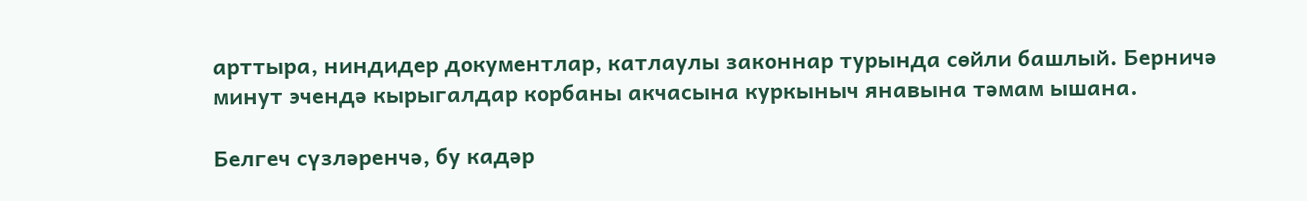арттыра, ниндидер документлар, катлаулы законнар турында сөйли башлый. Берничә минут эчендә кырыгалдар корбаны акчасына куркыныч янавына тәмам ышана.

Белгеч сүзләренчә, бу кадәр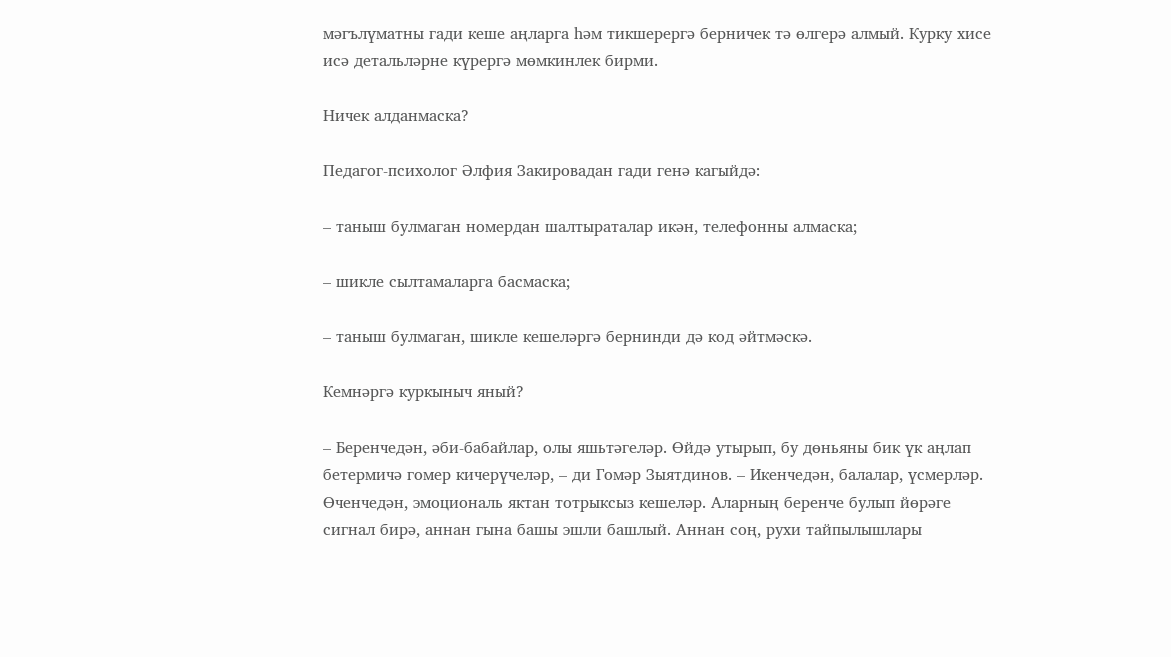мәгълүматны гади кеше аңларга һәм тикшерергә берничек тә өлгерә алмый. Курку хисе исә детальләрне күрергә мөмкинлек бирми.

Ничек алданмаска?

Педагог-психолог Әлфия Закировадан гади генә кагыйдә:

– таныш булмаган номердан шалтыраталар икән, телефонны алмаска;

– шикле сылтамаларга басмаска;

– таныш булмаган, шикле кешеләргә бернинди дә код әйтмәскә.

Кемнәргә куркыныч яный?

– Беренчедән, әби-бабайлар, олы яшьтәгеләр. Өйдә утырып, бу дөньяны бик үк аңлап бетермичә гомер кичерүчеләр, – ди Гомәр Зыятдинов. – Икенчедән, балалар, үсмерләр. Өченчедән, эмоциональ яктан тотрыксыз кешеләр. Аларның беренче булып йөрәге сигнал бирә, аннан гына башы эшли башлый. Аннан соң, рухи тайпылышлары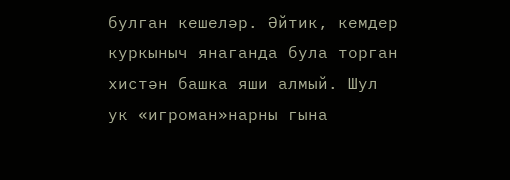булган кешеләр. Әйтик, кемдер куркыныч янаганда була торган хистән башка яши алмый. Шул ук «игроман»нарны гына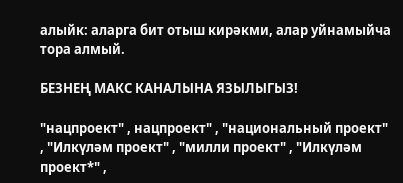алыйк: аларга бит отыш кирәкми, алар уйнамыйча тора алмый.

БЕЗНЕҢ МАКС КАНАЛЫНА ЯЗЫЛЫГЫЗ!

"нацпроект" , нацпроект" , "национальный проект" , "Илкүләм проект" , "милли проект" , "Илкүләм проект*" ,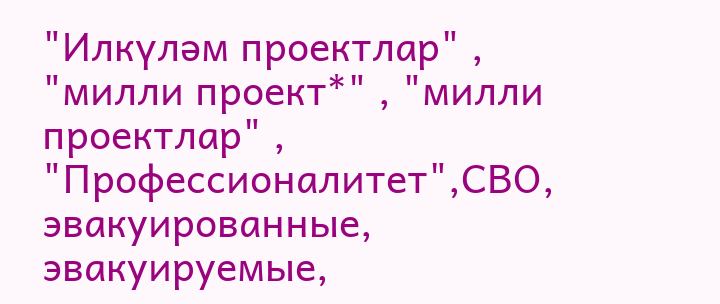"Илкүләм проектлар" , "милли проект*" , "милли проектлар" , "Профессионалитет",СВО, эвакуированные, эвакуируемые,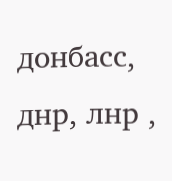донбасс, днр, лнр ,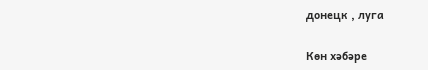донецк , луга

Көн хәбәре